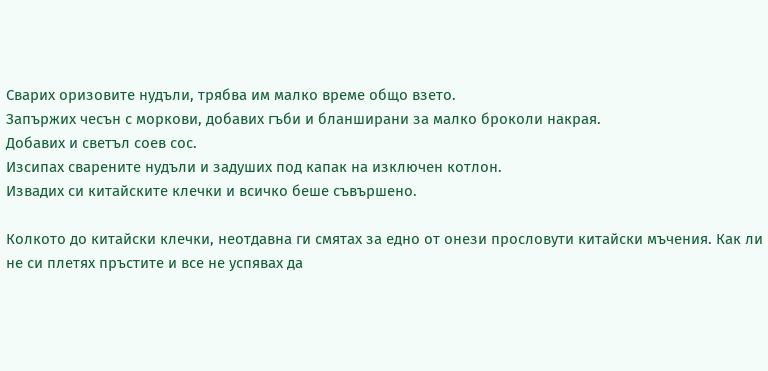Сварих оризовите нудъли, трябва им малко време общо взето.
Запържих чесън с моркови, добавих гъби и бланширани за малко броколи накрая.
Добавих и светъл соев сос.
Изсипах сварените нудъли и задуших под капак на изключен котлон.
Извадих си китайските клечки и всичко беше съвършено.

Колкото до китайски клечки, неотдавна ги смятах за едно от онези прословути китайски мъчения. Как ли не си плетях пръстите и все не успявах да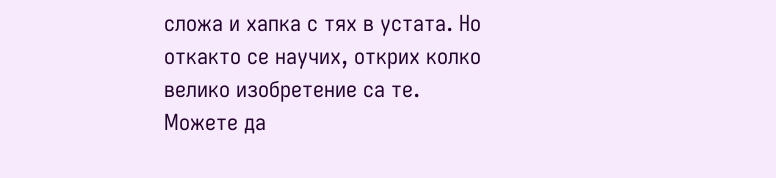сложа и хапка с тях в устата. Но откакто се научих, открих колко велико изобретение са те. Можете да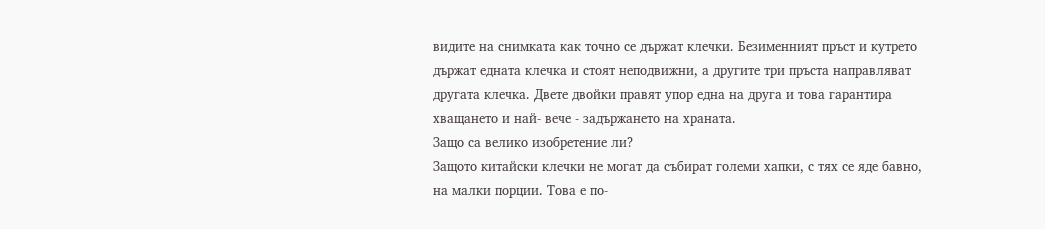видите на снимката как точно се държат клечки. Безименният пръст и кутрето държат едната клечка и стоят неподвижни, а другите три пръста направляват другата клечка. Двете двойки правят упор една на друга и това гарантира хващането и най- вече - задържането на храната.
Защо са велико изобретение ли?
Защото китайски клечки не могат да събират големи хапки, с тях се яде бавно, на малки порции. Това е по-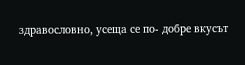здравословно, усеща се по- добре вкусът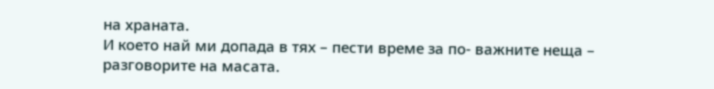на храната.
И което най ми допада в тях – пести време за по- важните неща – разговорите на масата.